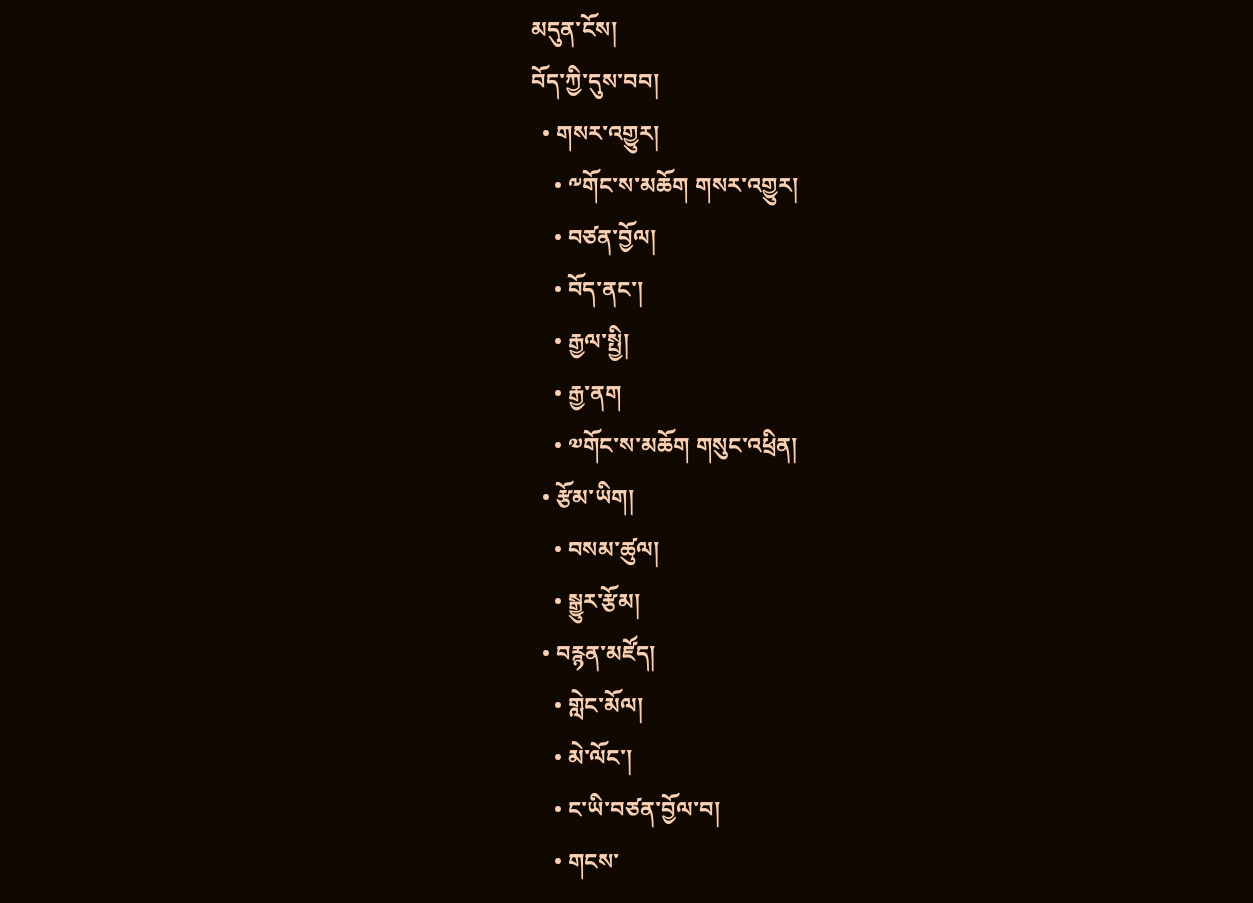མདུན་ངོས།
བོད་ཀྱི་དུས་བབ།
  • གསར་འགྱུར།
    • ༸གོང་ས་མཆོག གསར་འགྱུར།
    • བཙན་བྱོལ།
    • བོད་ནང་།
    • རྒྱལ་སྤྱི།
    • རྒྱ་ནག
    • ༧གོང་ས་མཆོག གསུང་འཕྲིན།
  • རྩོམ་ཡིག།
    • བསམ་ཚུལ།
    • སྒྱུར་རྩོམ།
  • བརྙན་མཛོད།
    • གླེང་མོལ།
    • མེ་ལོང་།
    • ང་ཡི་བཙན་བྱོལ་བ།
    • གངས་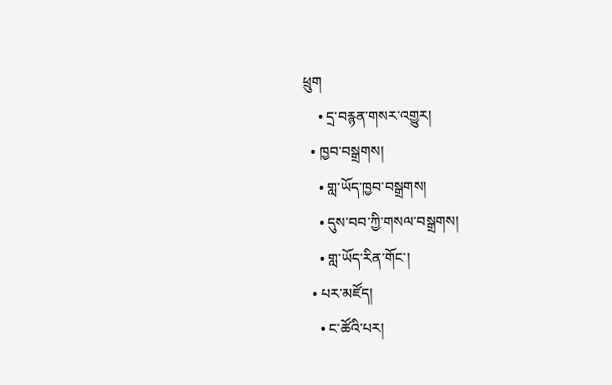ཕྲུག
    • དྲ་བརྙན་གསར་འགྱུར།
  • ཁྱབ་བསྒྲགས།
    • གླ་ཡོད་ཁྱབ་བསྒྲགས།
    • དུས་བབ་ཀྱི་གསལ་བསྒྲགས།
    • གླ་ཡོད་རིན་གོང་།
  • པར་མཛོད།
    • ང་ཚོའི་པར།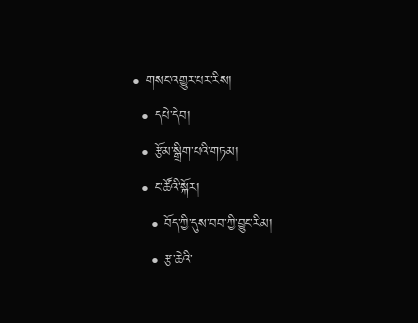• གསང་འགྱུར་པར་རིས།
  • དཔེ་དེབ།
  • རྩོམ་སྒྲིག་པའི་གཏམ།
  • ང་ཚོའི་སྐོར།
    • བོད་ཀྱི་དུས་བབ་ཀྱི་བྱུང་རིམ།
    • རྩ་ཆེའི་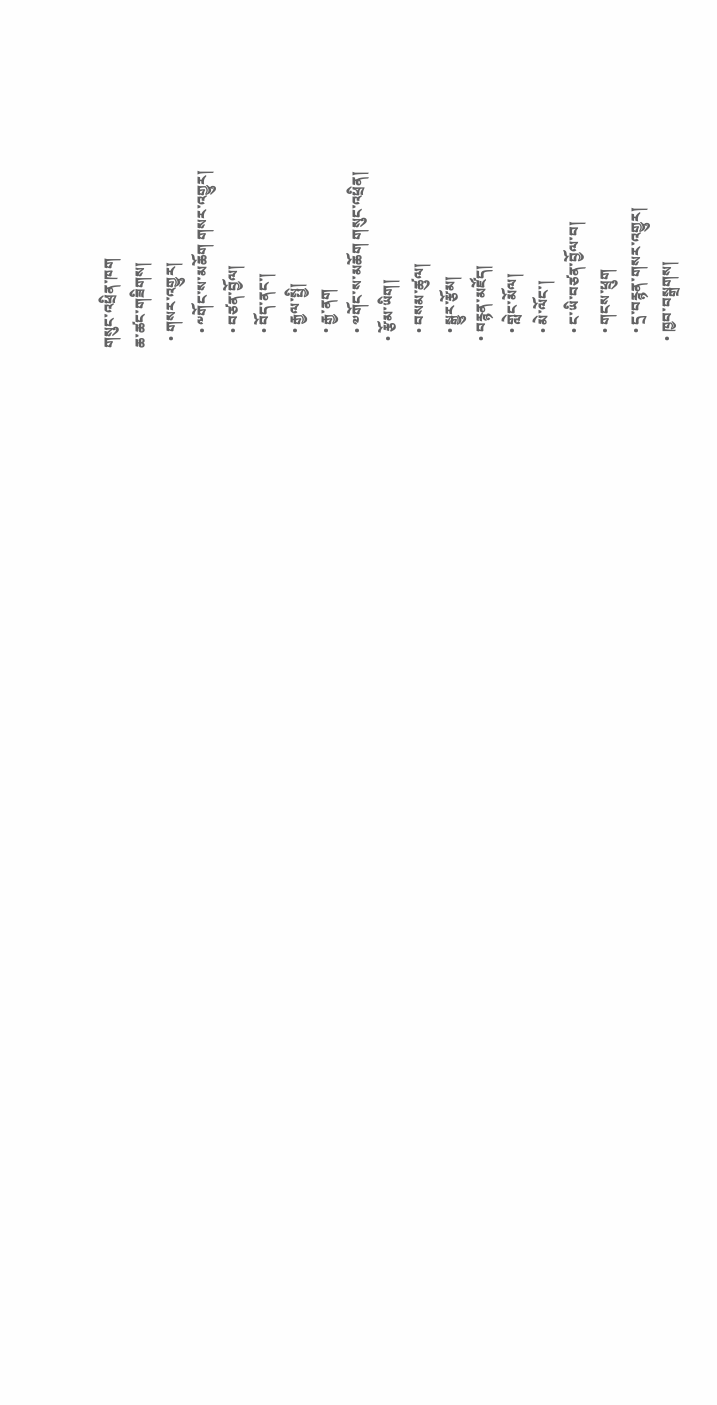གསུང་འཕྲིན་ཁག
ཆ་ཚང་གཟིགས།
  • གསར་འགྱུར།
    • ༸གོང་ས་མཆོག གསར་འགྱུར།
    • བཙན་བྱོལ།
    • བོད་ནང་།
    • རྒྱལ་སྤྱི།
    • རྒྱ་ནག
    • ༧གོང་ས་མཆོག གསུང་འཕྲིན།
  • རྩོམ་ཡིག།
    • བསམ་ཚུལ།
    • སྒྱུར་རྩོམ།
  • བརྙན་མཛོད།
    • གླེང་མོལ།
    • མེ་ལོང་།
    • ང་ཡི་བཙན་བྱོལ་བ།
    • གངས་ཕྲུག
    • དྲ་བརྙན་གསར་འགྱུར།
  • ཁྱབ་བསྒྲགས།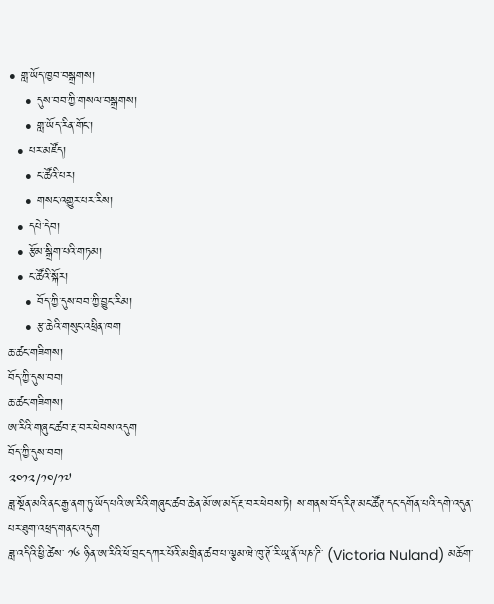• གླ་ཡོད་ཁྱབ་བསྒྲགས།
    • དུས་བབ་ཀྱི་གསལ་བསྒྲགས།
    • གླ་ཡོད་རིན་གོང་།
  • པར་མཛོད།
    • ང་ཚོའི་པར།
    • གསང་འགྱུར་པར་རིས།
  • དཔེ་དེབ།
  • རྩོམ་སྒྲིག་པའི་གཏམ།
  • ང་ཚོའི་སྐོར།
    • བོད་ཀྱི་དུས་བབ་ཀྱི་བྱུང་རིམ།
    • རྩ་ཆེའི་གསུང་འཕྲིན་ཁག
ཆ་ཚང་གཟིགས།
བོད་ཀྱི་དུས་བབ།
ཆ་ཚང་གཟིགས།
ཨ་རིའི་གཞུང་ཚབ་རྔ་བར་ཕེབས་འདུག
བོད་ཀྱི་དུས་བབ།
༢༠༡༢/༡༠/༡༧
ཟླ་སྔོན་མའི་ནང་རྒྱ་ནག་ཏུ་ཡོད་པའི་ཨ་རིའི་གཞུང་ཚབ་ཆེན་མོ་ཨ་མདོ་རྔ་བར་ཕེབས་ཏེ། ས་གནས་བོད་རིཊ་མང་ཚོཊ་དང་དགོན་པའི་དགེ་འདུན་པར་ཐུག་འཕྲད་གནང་འདུག
ཟླ་འདིའི་ཕྱི་ཚེས་ ༡༦ ཉིན་ཨ་རིའི་ཕོ་བྲང་དཀར་པོའི་མགྲིན་ཚབ་པ་ལྕམ་ཝེ་ཁུ་ཊོ་རི་ཡཱ་ནོ་ལཎ་ཌི་ (Victoria Nuland) མཆོག་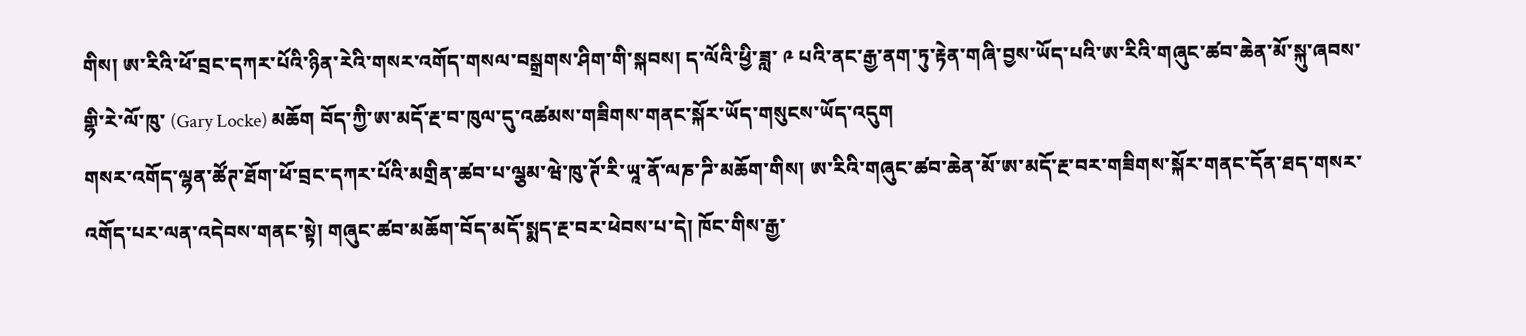གིས། ཨ་རིའི་ཕོ་བྲང་དཀར་པོའི་ཉིན་རེའི་གསར་འགོད་གསལ་བསྒྲགས་ཤིག་གི་སྐབས། ད་ལོའི་ཕྱི་ཟླ་ ༩ པའི་ནང་རྒྱ་ནག་ཏུ་རྟེན་གཞི་བྱས་ཡོད་པའི་ཨ་རིའི་གཞུང་ཚབ་ཆེན་མོ་སྐུ་ཞབས་གྷི་རེ་ལོ་ཁུ་ (Gary Locke) མཆོག བོད་ཀྱི་ཨ་མདོ་རྔ་བ་ཁུལ་དུ་འཚམས་གཟིགས་གནང་སྐོར་ཡོད་གསུངས་ཡོད་འདུག
གསར་འགོད་ལྷན་ཚོཊ་ཐོག་ཕོ་བྲང་དཀར་པོའི་མགྲིན་ཚབ་པ་ལྕམ་ཝེ་ཁུ་ཊོ་རི་ཡཱ་ནོ་ལཎ་ཌི་མཆོག་གིས། ཨ་རིའི་གཞུང་ཚབ་ཆེན་མོ་ཨ་མདོ་རྔ་བར་གཟིགས་སྐོར་གནང་དོན་ཐད་གསར་འགོད་པར་ལན་འདེབས་གནང་སྟེ། གཞུང་ཚབ་མཆོག་བོད་མདོ་སྨད་རྔ་བར་ཕེབས་པ་དེ། ཁོང་གིས་རྒྱ་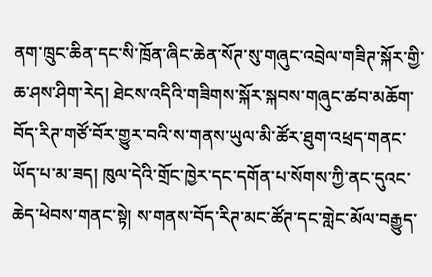ནག་ཁྲུང་ཆིན་དང་སི་ཁྲོན་ཞིང་ཆེན་སོཊ་སུ་གཞུང་འབྲེལ་གཟིཊ་སྐོར་གྱི་ཆ་ཤས་ཤིག་རེད། ཐེངས་འདིའི་གཟིགས་སྐོར་སྐབས་གཞུང་ཚབ་མཆོག་བོད་རིཊ་གཙོ་བོར་གྱུར་བའི་ས་གནས་ཡུལ་མི་ཚོར་ཐུག་འཕྲད་གནང་ཡོད་པ་མ་ཟད། ཁུལ་དེའི་གྲོང་ཁྱེར་དང་དགོན་པ་སོགས་ཀྱི་ནང་དུའང་ཆེད་ཕེབས་གནང་སྟེ། ས་གནས་བོད་རིཊ་མང་ཚོཊ་དང་གླེང་མོལ་བརྒྱུད་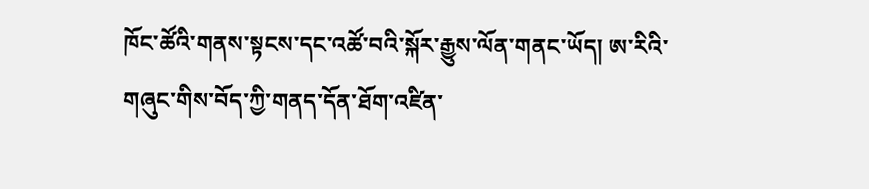ཁོང་ཚོའི་གནས་སྟངས་དང་འཚོ་བའི་སྐོར་རྒྱུས་ལོན་གནང་ཡོད། ཨ་རིའི་གཞུང་གིས་བོད་ཀྱི་གནད་དོན་ཐོག་འཛིན་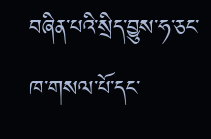བཞིན་པའི་སྲིད་བྱུས་ཧ་ཅང་ཁ་གསལ་པོ་དང་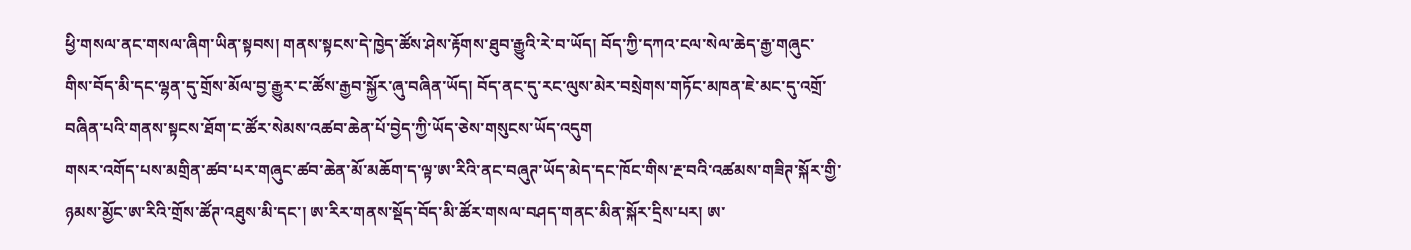ཕྱི་གསལ་ནང་གསལ་ཞིག་ཡིན་སྟབས། གནས་སྟངས་དེ་ཁྱེད་ཚོས་ཤེས་རྟོགས་ཐུབ་རྒྱུའི་རེ་བ་ཡོད། བོད་ཀྱི་དཀའ་ངལ་སེལ་ཆེད་རྒྱ་གཞུང་གིས་བོད་མི་དང་ལྷན་དུ་གྲོས་མོལ་བྱ་རྒྱུར་ང་ཚོས་རྒྱབ་སྐྱོར་ཞུ་བཞིན་ཡོད། བོད་ནང་དུ་རང་ལུས་མེར་བསྲེགས་གཏོང་མཁན་ཇེ་མང་དུ་འགྲོ་བཞིན་པའི་གནས་སྟངས་ཐོག་ང་ཚོར་སེམས་འཚབ་ཆེན་པོ་བྱེད་ཀྱི་ཡོད་ཅེས་གསུངས་ཡོད་འདུག
གསར་འགོད་པས་མགྲིན་ཚབ་པར་གཞུང་ཚབ་ཆེན་མོ་མཆོག་ད་ལྟ་ཨ་རིའི་ནང་བཞུཊ་ཡོད་མེད་དང་ཁོང་གིས་རྔ་བའི་འཚམས་གཟིཊ་སྐོར་གྱི་ཉམས་མྱོང་ཨ་རིའི་གྲོས་ཚོཊ་འཐུས་མི་དང་། ཨ་རིར་གནས་སྡོད་བོད་མི་ཚོར་གསལ་བཤད་གནང་མིན་སྐོར་དྲིས་པར། ཨ་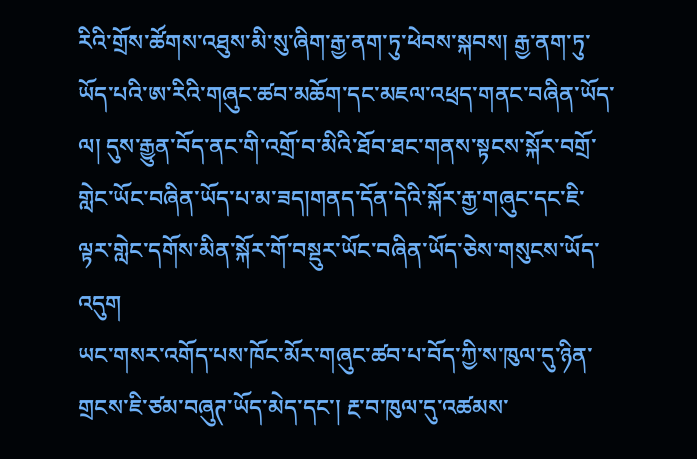རིའི་གྲོས་ཚོགས་འཐུས་མི་སུ་ཞིག་རྒྱ་ནག་ཏུ་ཕེབས་སྐབས། རྒྱ་ནག་ཏུ་ཡོད་པའི་ཨ་རིའི་གཞུང་ཚབ་མཆོག་དང་མཇལ་འཕྲད་གནང་བཞིན་ཡོད་ལ། དུས་རྒྱུན་བོད་ནང་གི་འགྲོ་བ་མིའི་ཐོབ་ཐང་གནས་སྟངས་སྐོར་བགྲོ་གླེང་ཡོང་བཞིན་ཡོད་པ་མ་ཟད།གནད་དོན་དེའི་སྐོར་རྒྱ་གཞུང་དང་ཇི་ལྟར་གླེང་དགོས་མིན་སྐོར་གོ་བསྡུར་ཡོང་བཞིན་ཡོད་ཅེས་གསུངས་ཡོད་འདུག
ཡང་གསར་འགོད་པས་ཁོང་མོར་གཞུང་ཚབ་པ་བོད་ཀྱི་ས་ཁུལ་དུ་ཉིན་གྲངས་ཇི་ཙམ་བཞུཊ་ཡོད་མེད་དང་། རྔ་བ་ཁུལ་དུ་འཚམས་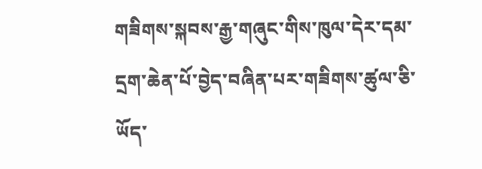གཟིགས་སྐབས་རྒྱ་གཞུང་གིས་ཁུལ་དེར་དམ་དྲག་ཆེན་པོ་བྱེད་བཞིན་པར་གཟིགས་ཚུལ་ཅི་ཡོད་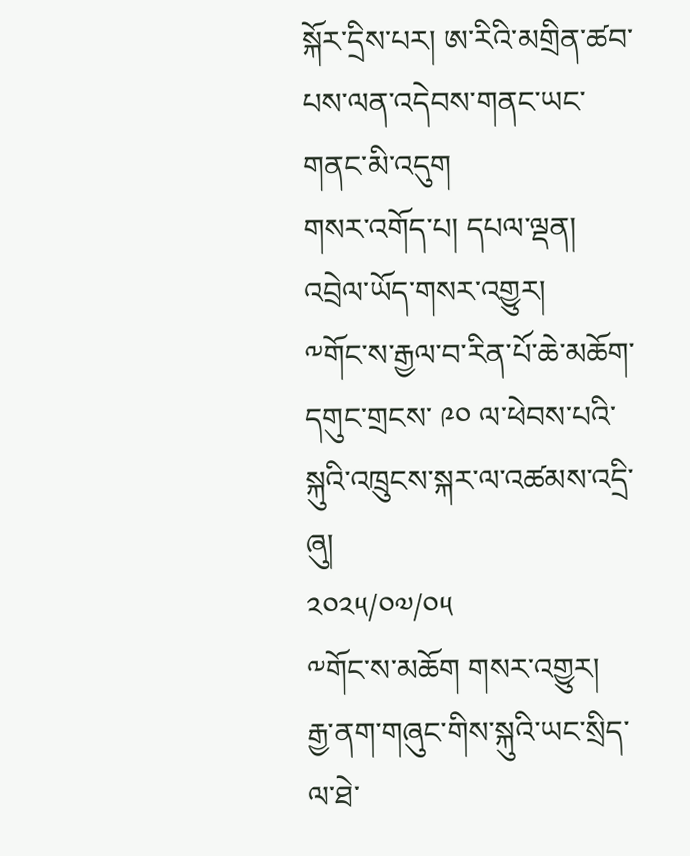སྐོར་དྲིས་པར། ཨ་རིའི་མགྲིན་ཚབ་པས་ལན་འདེབས་གནང་ཡང་གནང་མི་འདུག
གསར་འགོད་པ། དཔལ་ལྡན།
འབྲེལ་ཡོད་གསར་འགྱུར།
༸གོང་ས་རྒྱལ་བ་རིན་པོ་ཆེ་མཆོག་དགུང་གྲངས་ ༩༠ ལ་ཕེབས་པའི་སྐུའི་འཁྲུངས་སྐར་ལ་འཚམས་འདྲི་ཞུ།
༢༠༢༥/༠༧/༠༥
༸གོང་ས་མཆོག གསར་འགྱུར།
རྒྱ་ནག་གཞུང་གིས་སྐུའི་ཡང་སྲིད་ལ་ཐེ་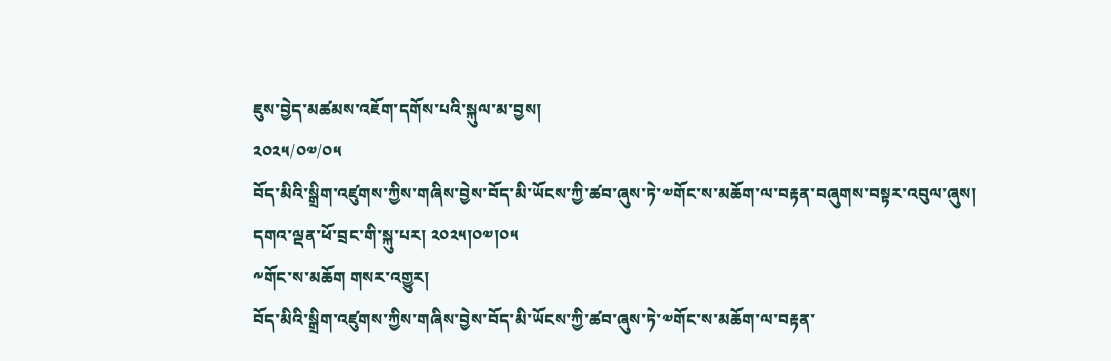ཇུས་བྱེད་མཚམས་འཇོག་དགོས་པའི་སྐུལ་མ་བྱས།
༢༠༢༥/༠༧/༠༥
བོད་མིའི་སྒྲིག་འཛུགས་ཀྱིས་གཞིས་བྱེས་བོད་མི་ཡོངས་ཀྱི་ཚབ་ཞུས་ཏེ་༧གོང་ས་མཆོག་ལ་བརྟན་བཞུགས་བསྟར་འབུལ་ཞུས། དགའ་ལྡན་ཕོ་བྲང་གི་སྐུ་པར། ༢༠༢༥།༠༧།༠༥
༸གོང་ས་མཆོག གསར་འགྱུར།
བོད་མིའི་སྒྲིག་འཛུགས་ཀྱིས་གཞིས་བྱེས་བོད་མི་ཡོངས་ཀྱི་ཚབ་ཞུས་ཏེ་༧གོང་ས་མཆོག་ལ་བརྟན་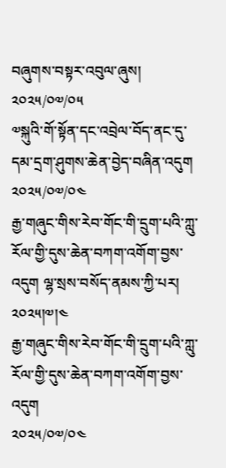བཞུགས་བསྟར་འབུལ་ཞུས།
༢༠༢༥/༠༧/༠༥
༧སྐུའི་གོ་སྟོན་དང་འབྲེལ་བོད་ནང་དུ་དམ་དྲག་ཤུགས་ཆེན་བྱེད་བཞིན་འདུག
༢༠༢༥/༠༧/༠༤
རྒྱ་གཞུང་གིས་རེབ་གོང་གི་དྲུག་པའི་ཀླུ་རོལ་གྱི་དུས་ཆེན་བཀག་འགོག་བྱས་འདུག ལྷ་སྲས་བསོད་ནམས་ཀྱི་པར། ༢༠༢༥།༧།༤
རྒྱ་གཞུང་གིས་རེབ་གོང་གི་དྲུག་པའི་ཀླུ་རོལ་གྱི་དུས་ཆེན་བཀག་འགོག་བྱས་འདུག
༢༠༢༥/༠༧/༠༤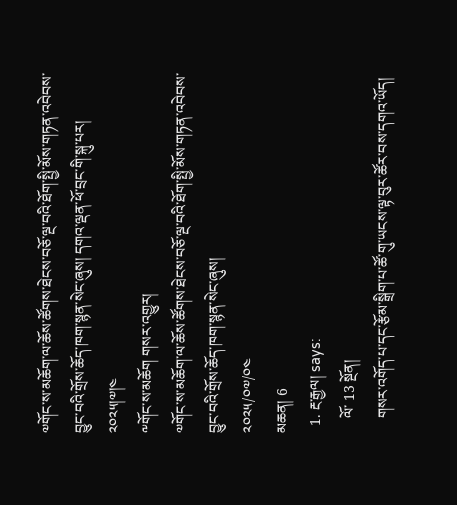༧གོང་ས་མཆོག་ལ་ཆོས་ཚོགས་ཐེངས་བཅོ་ལྔ་བའི་ཐོག་སྤྱི་མོས་གཏན་འབེབས་བྱུང་བའི་གྲོས་ཆོད་ཁག་སྙན་སེང་ཞུས། དགའ་ལྡན་ཕོ་བྲང་གི་སྐུ་པར། ༢༠༢༥།༧།༤
༸གོང་ས་མཆོག གསར་འགྱུར།
༧གོང་ས་མཆོག་ལ་ཆོས་ཚོགས་ཐེངས་བཅོ་ལྔ་བའི་ཐོག་སྤྱི་མོས་གཏན་འབེབས་བྱུང་བའི་གྲོས་ཆོད་ཁག་སྙན་སེང་ཞུས།
༢༠༢༥/༠༧/༠༤
མཆན། 6
  1. རྔ་རྒྱལ། says:
    ལོ་ 13 སྔོན།
    གསར་འགོད་པ་དང་རྩོམ་སྒྲིག་པ་ཚོ་གུ་ཡངས་ལྟ་བུར་ཚོར་བས་དགའ་ཡོད།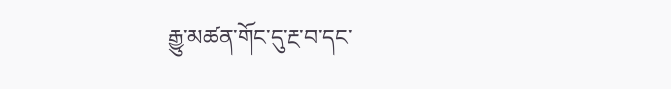རྒྱུ་མཚན་གོང་དུ་རྔ་བ་དང་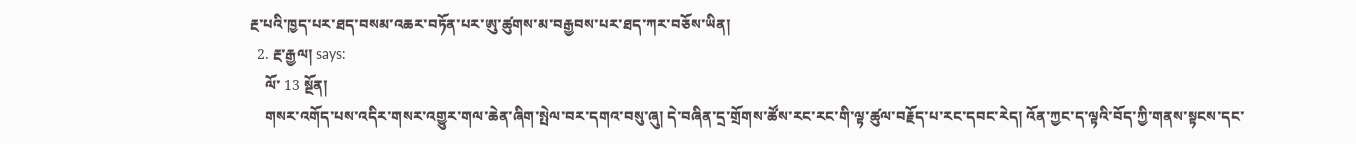རྔ་པའི་ཁྱད་པར་ཐད་བསམ་འཆར་བཏོན་པར་ཨུ་ཚུགས་མ་བརྒྱབས་པར་ཐད་ཀར་བཅོས་ཡིན།
  2. རྔ་རྒྱལ། says:
    ལོ་ 13 སྔོན།
    གསར་འགོད་པས་འདིར་གསར་འགྱུར་གལ་ཆེན་ཞིག་སྤེལ་བར་དགའ་བསུ་ཞུ། དེ་བཞིན་དྲ་གྲོགས་ཚོས་རང་རང་གི་ལྟ་ཚུལ་བརྗོད་པ་རང་དབང་རེད། འོན་ཀྱང་ད་ལྟའི་བོད་ཀྱི་གནས་སྟངས་དང་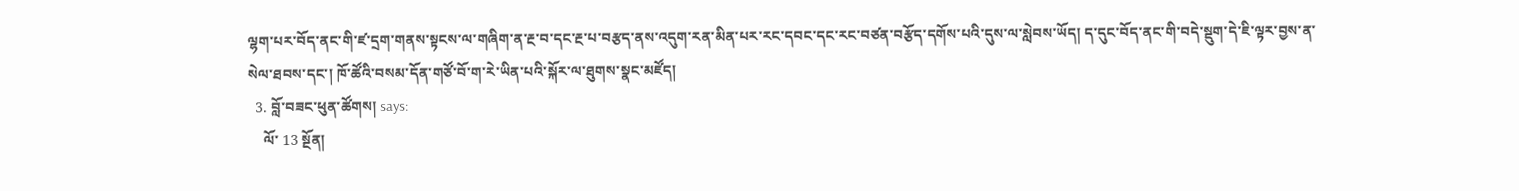ལྷག་པར་བོད་ནང་གི་ཛ་དྲག་གནས་སྟངས་ལ་གཞིག་ན་རྔ་བ་དང་རྔ་པ་བརྩད་ནས་འདུག་རན་མིན་པར་རང་དབང་དང་རང་བཙན་བརྩོད་དགོས་པའི་དུས་ལ་སླེབས་ཡོད། ད་དུང་བོད་ནང་གི་བདེ་སྡུག་དེ་ཇི་ལྟར་བྱས་ན་སེལ་ཐབས་དང་། ཁོ་ཚོའི་བསམ་དོན་གཙོ་བོ་ག་རེ་ཡིན་པའི་སྐོར་ལ་ཐུགས་སྣང་མཛོད།
  3. བློ་བཟང་ཕུན་ཚོགས། says:
    ལོ་ 13 སྔོན།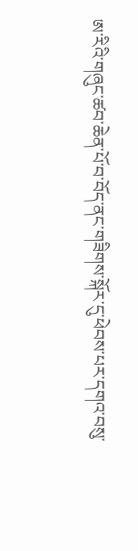ཨ་རིའི་གཞུང་ཚབ་ཆེན་པོ་བ་བོད་ནང་གཟིགས་སྐོར་དུ་ཕེབས་པར་དགའ་བསུ་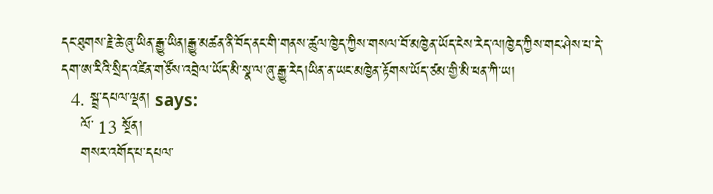དང་ཐུགས་རྗེ་ཆེ་ཞུ་ཡིན་རྒྱུ་ཡིན།རྒྱུ་མཚན་ནི་བོད་ནང་གི་གནས་ཚུལ་ཁྱེད་ཀྱིས་གསལ་བོ་མཁྱེན་ཡོད་ངེས་རེད་ལ།ཁྱེད་ཀྱིས་གང་ཤེས་པ་དེ་དག་ཨ་རིའི་སྲིད་འཛིན་གཙོས་འབྲེལ་ཡོད་མི་སྣ་ལ་ཞུ་རྒྱུ་རེད།ཡིན་ན་ཡང་མཁྱེན་རྟོགས་ཡོད་ཙམ་གྱི་མི་ཕན་ཀི་ཡ།
  4. སྦྲ་དཔལ་ལྡན། says:
    ལོ་ 13 སྔོན།
    གསར་འགོད་པ་དཔལ་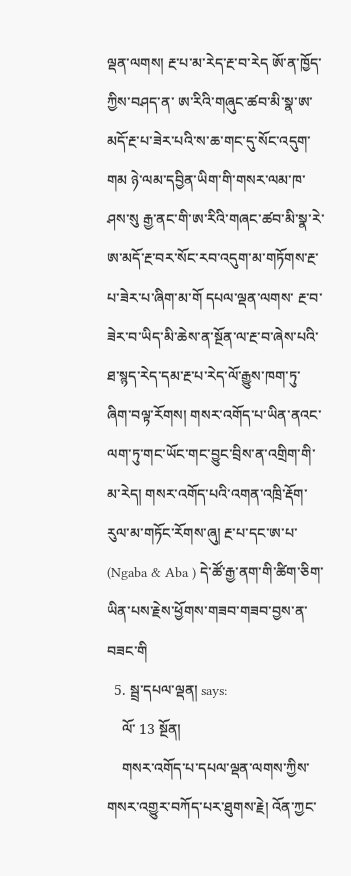ལྡན་ལགས། རྔ་པ་མ་རེད་རྔ་བ་རེད ཨོ་ན་ཁྱོད་ཀྱིས་བཤད་ན་ ཨ་རིའི་གཞུང་ཚབ་མི་སྣ་ཨ་མདོ་རྔ་པ་ཟེར་པའི་ས་ཆ་གང་དུ་སོང་འདུག་གམ ཉེ་ལམ་དབྱིན་ཡིག་གི་གསར་ལམ་ཁ་ཤས་སུ རྒྱ་ནང་གི་ཨ་རིའི་གཞང་ཚབ་མི་སྣ་རེ་ཨ་མདོ་རྔ་བར་སོང་རབ་འདུག་མ་གཏོགས་རྔ་པ་ཟེར་པ་ཞིག་མ་གོ དཔལ་ལྡན་ལགས་ རྔ་བ་ཟེར་བ་ཡིད་མི་ཆེས་ན་སྔོན་ལ་རྔ་བ་ཞེས་པའི་ཐ་སྙད་རེད་དམ་རྔ་པ་རེད་ལོ་རྒྱུས་ཁག་ཏུ་ཞིག་བལྟ་རོགས། གསར་འགོད་པ་ཡིན་ནའང་ལག་ཏུ་གང་ཡོང་གང་བྱུང་བྲིས་ན་འགྲིག་གི་མ་རེད། གསར་འགོད་པའི་འགན་འཁྲི་རྡོག་རུལ་མ་གཏོང་རོགས་ཞུ། རྔ་པ་དང་ཨ་པ་ (Ngaba & Aba ) དེ་ཚོ་རྒྱ་ནག་གི་ཚིག་ཅིག་ཡིན་པས་རྗེས་ཕྱོགས་གཟབ་གཟབ་བྱས་ན་བཟང་གི
  5. སྦྲ་དཔལ་ལྡན། says:
    ལོ་ 13 སྔོན།
    གསར་འགོད་པ་དཔལ་ལྡན་ལགས་ཀྱིས་གསར་འགྱུར་བཀོད་པར་ཐུགས་རྗེ། འོན་ཀྱང་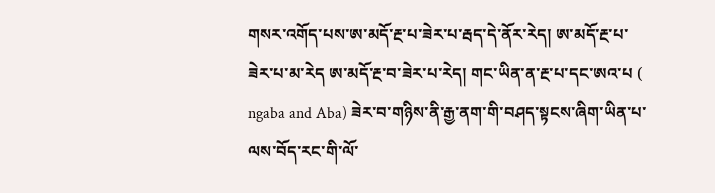གསར་འགོད་པས་ཨ་མདོ་རྔ་པ་ཟེར་པ་རྦད་དེ་ནོར་རེད། ཨ་མདོ་རྔ་པ་ཟེར་པ་མ་རེད ཨ་མདོ་རྔ་བ་ཟེར་པ་རེད། གང་ཡིན་ན་རྔ་པ་དང་ཨའ་པ ( ngaba and Aba) ཟེར་བ་གཉིས་ནི་རྒྱ་ནག་གི་བཤད་སྟངས་ཞིག་ཡིན་པ་ལས་བོད་རང་གི་ལོ་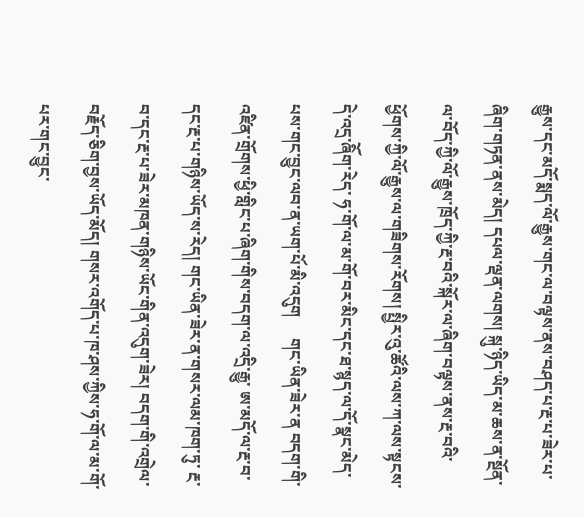རྒྱུས་དང་མདོ་སྨད་ལོ་རྒྱུས་གང་ལ་བལྟས་ནས་བཤད་པ་རྔ་པ་ཟེར་པ་ཞིག་གཏན་ནས་མེད། དཔལ་ལྡན་ལགས། སྐུ་ཉིད་ཡིད་མ་ཆས་ན་སྔོན་ལ་བོད་ཀྱི་ལོ་རྒྱུས་ཁྲོད་ཀྱི་རྔ་བའི་སྐོར་ལ་ཞིག་བལྟས་ནས་རྔ་བའི་ཕྱོགས་ཀྱི་ལོ་རྒྱུས་ལ་གཟིགས་རོགས། སྤྱིར་འུ་ཚོའི་ལས་ཀ་ལས་སྟངས་དེ་འདྲ་ཞིོག་རེད་ ཧ་གོ་ལ་མ་གོ་བར་མིང་དང་ཐ་སྙད་ལ་དོ་སྣང་མེད་པས་གང་བྱུང་ལབ་ན་ཡག་པོ་མི་འདུག     གང་ཡིན་ཟེར་ན བདག་གི་འཛིན་གྲོགས་ཕྱི་གླིང་པ་ཞིག་གིས་བདག་ལ་འདྲི་རྒྱུ་ ཨ་མདོ་ལ་རྔ་བ་དང་རྔ་པ་གཉིས་ཡོད་ས་རེད། གང་ཡིན་ཟེར་ན་གསར་ལམ་ཁག་ཏུ་ རྔ་བ་དང་རྔ་པ་ཟེར་མཁན་གཉིས་ཡོང་གིན་འདུག་ཟེར། བདག་གི་འགྲེལ་བརྗོད་ཅིག་བྱས་ཡོད་མོད། གསར་འགོད་པ་ཁ་ཤས་ཀྱིས་ཧ་གོ་ལ་མ་གོ་པར་གང་བྱུང་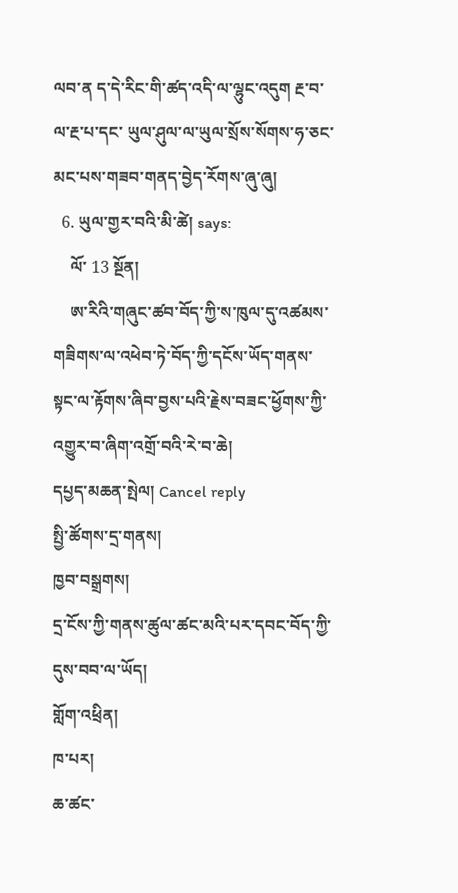ལབ་ན ད་དེ་རིང་གི་ཚད་འདི་ལ་ལྷུང་འདུག རྔ་བ་ལ་རྔ་པ་དང་ ཡུལ་ཤུལ་ལ་ཡུལ་སྲོས་སོགས་ཧ་ཅང་མང་པས་གཟབ་གནད་བྱེད་རོགས་ཞུ་ཞུ།
  6. ཡུལ་གྱར་བའི་མི་ཚེ། says:
    ལོ་ 13 སྔོན།
    ཨ་རིའི་གཞུང་ཚབ་བོད་ཀྱི་ས་ཁུལ་དུ་འཚམས་གཟིགས་ལ་འཕེབ་ཏེ་བོད་ཀྱི་དངོས་ཡོད་གནས་སྟང་ལ་རྟོགས་ཞིབ་བྱས་པའི་རྗེས་བཟང་ཕྱོགས་ཀྱི་འགྱུར་བ་ཞིག་འགྲོ་བའི་རེ་བ་ཆེ།
དཔྱད་མཆན་སྤེལ། Cancel reply
སྤྱི་ཚོགས་དྲ་གནས།
ཁྱབ་བསྒྲགས།
དྲ་ངོས་ཀྱི་གནས་ཚུལ་ཚང་མའི་པར་དབང་བོད་ཀྱི་དུས་བབ་ལ་ཡོད།
གློག་འཕྲིན།
ཁ་པར།
ཆ་ཚང་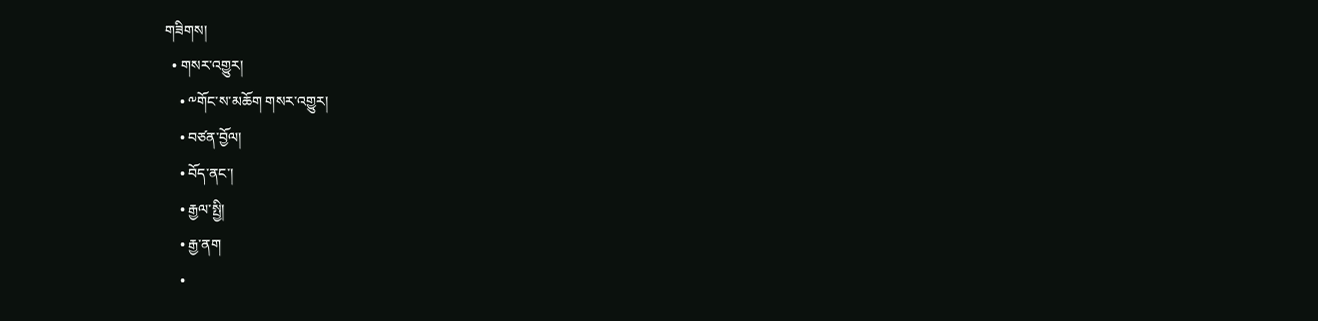གཟིགས།
  • གསར་འགྱུར།
    • ༸གོང་ས་མཆོག གསར་འགྱུར།
    • བཙན་བྱོལ།
    • བོད་ནང་།
    • རྒྱལ་སྤྱི།
    • རྒྱ་ནག
    •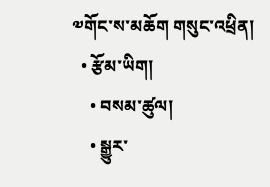༧གོང་ས་མཆོག གསུང་འཕྲིན།
  • རྩོམ་ཡིག།
    • བསམ་ཚུལ།
    • སྒྱུར་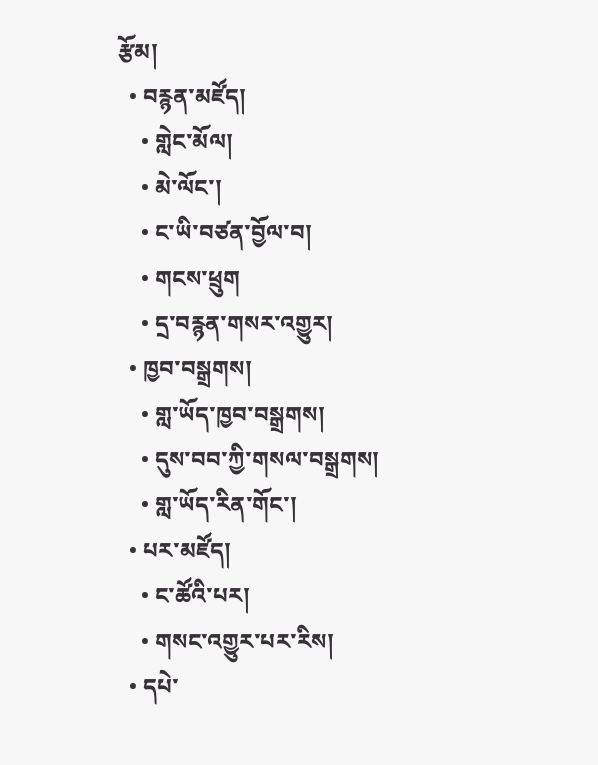རྩོམ།
  • བརྙན་མཛོད།
    • གླེང་མོལ།
    • མེ་ལོང་།
    • ང་ཡི་བཙན་བྱོལ་བ།
    • གངས་ཕྲུག
    • དྲ་བརྙན་གསར་འགྱུར།
  • ཁྱབ་བསྒྲགས།
    • གླ་ཡོད་ཁྱབ་བསྒྲགས།
    • དུས་བབ་ཀྱི་གསལ་བསྒྲགས།
    • གླ་ཡོད་རིན་གོང་།
  • པར་མཛོད།
    • ང་ཚོའི་པར།
    • གསང་འགྱུར་པར་རིས།
  • དཔེ་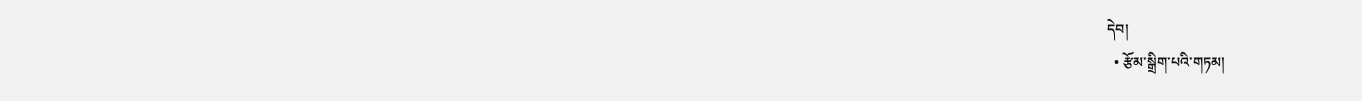དེབ།
  • རྩོམ་སྒྲིག་པའི་གཏམ།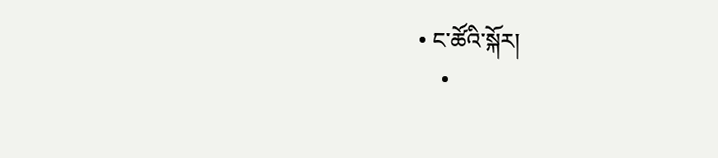• ང་ཚོའི་སྐོར།
    •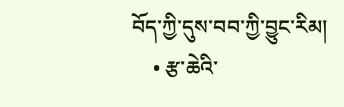བོད་ཀྱི་དུས་བབ་ཀྱི་བྱུང་རིམ།
    • རྩ་ཆེའི་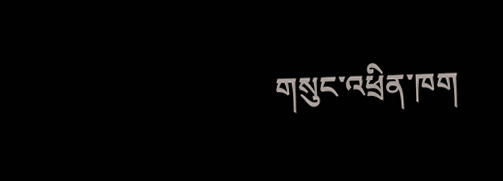གསུང་འཕྲིན་ཁག